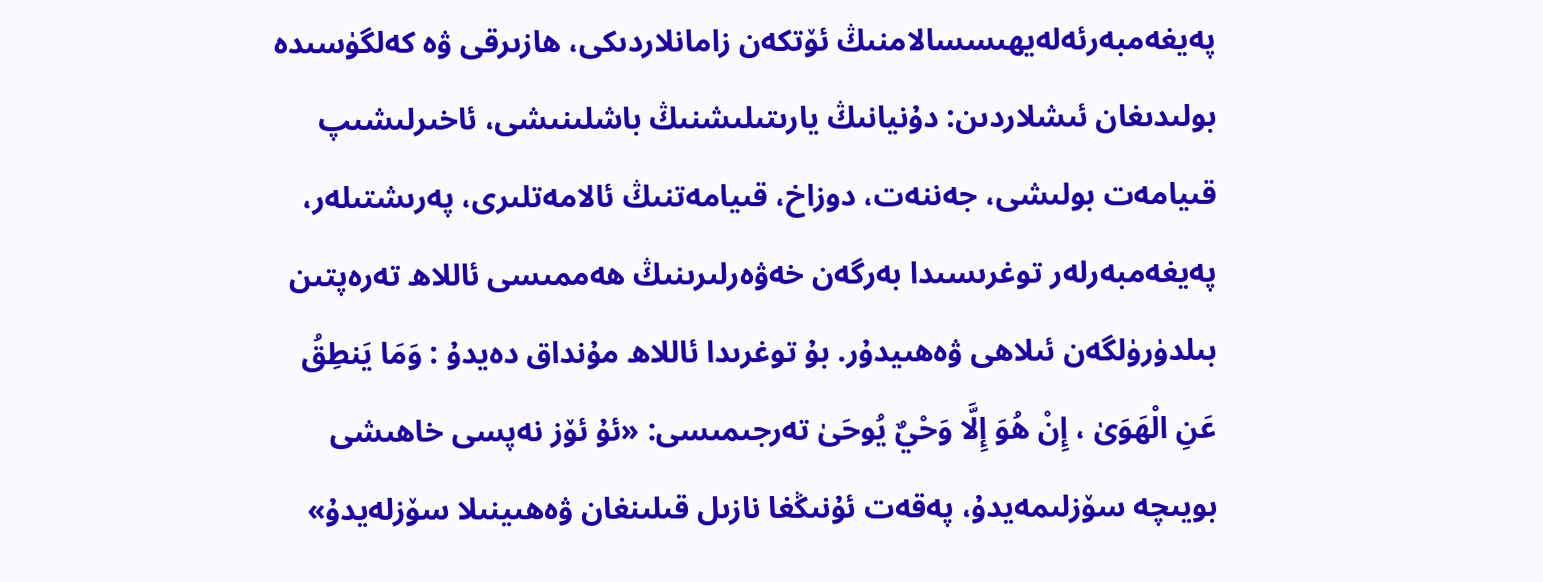پەيغەمبەرئەلەيھىسسالامنىڭ ئۆتكەن زامانلاردىكى، ھازىرقى ۋە كەلگۈسىدە بولىدىغان ئىشلاردىن: دۇنيانىڭ يارىتىلىشنىڭ باشلىنىشى، ئاخىرلىشىپ قىيامەت بولىشى، جەننەت، دوزاخ، قىيامەتنىڭ ئالامەتلىرى، پەرىشتىلەر، پەيغەمبەرلەر توغرىسىدا بەرگەن خەۋەرلىرىنىڭ ھەممىسى ئاللاھ تەرەپتىن بىلدۈرۈلگەن ئىلاھى ۋەھىيدۇر. بۇ توغرىدا ئاللاھ مۇنداق دەيدۇ : وَمَا يَنطِقُ عَنِ الْهَوَىٰ ، إِنْ هُوَ إِلَّا وَحْيٌ يُوحَىٰ تەرجىمىسى: «ئۇ ئۆز نەپسى خاھىشى بويىچە سۆزلىمەيدۇ، پەقەت ئۇنىڭغا نازىل قىلىنغان ۋەھىينىلا سۆزلەيدۇ»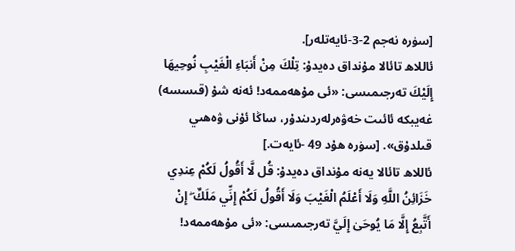[سۈرە نەجم 2-3-ئايەتلەر].
ئاللاھ تائالا مۇنداق دەيدۇ: تِلْكَ مِنْ أَنبَاءِ الْغَيْبِ نُوحِيهَا إِلَيْكَ تەرجىمىسى: «ئى مۇھەممەد! ئەنە شۇ (قىسسە) غەيبكە ئائىت خەۋەرلەردىندۇر، ساڭا ئۇنى ۋەھىي قىلدۇق». [سۈرە ھۇد 49 -ئايەت.]
ئاللاھ تائالا يەنە مۇنداق دەيدۇ: قُل لَّا أَقُولُ لَكُمْ عِندِي خَزَائِنُ اللَّهِ وَلَا أَعْلَمُ الْغَيْبَ وَلَا أَقُولُ لَكُمْ إِنِّي مَلَكٌ ۖ إِنْ أَتَّبِعُ إِلَّا مَا يُوحَىٰ إِلَيَّ تەرجىمىسى: «ئى مۇھەممەد!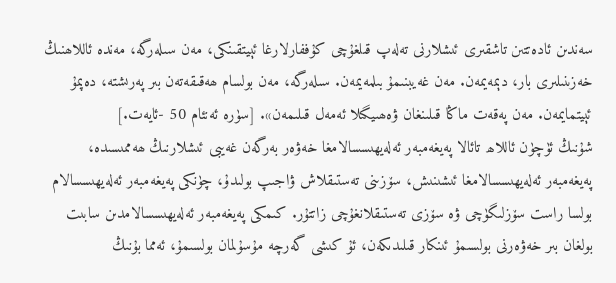سەندىن ئادەتتىن تاشقىرى ئىشلارنى تەلەپ قىلغۇچى كۇففارلارغا ئېيتقىنكى، مەن سىلەرگە، مەندە ئاللاھنىڭ خەزىنىلىرى بار، دېمەيمەن. مەن غەيبنىمۇ بىلمەيمەن. سىلەرگە، مەن بولسام ھەقىقەتەن بىر پەرىشتە، دەپمۇ ئېيتمايمەن. مەن پەقەت ماڭا قىلىنغان ۋەھىيگىلا ئەمەل قىلىمەن». [سۈرە ئەنئام 50 -ئايەت.]
شۇنىڭ ئۈچۈن ئاللاھ تائالا پەيغەمبەر ئەلەيھىسسالامغا خەۋەر بەرگەن غەيبى ئىشلارنىڭ ھەممىسىدە، پەيغەمبەر ئەلەيھىسسالامغا ئىشىنىش، سۆزىنى تەستىقلاش ۋاجىپ بولىدۇ، چۈنكى پەيغەمبەر ئەلەيھىسسالام بولسا راست سۆزلىگۈچى ۋە سۆزى تەستىقلانغۇچى زاتتۇر. كىمكى پەيغەمبەر ئەلەيھىسسالامدىن سابىت بولغان بىر خەۋەرنى بولسىمۇ ئىنكار قىلىدىكەن، ئۇ كىشى گەرچە مۇسۇلمان بولسىمۇ، ئەمما بۇنىڭ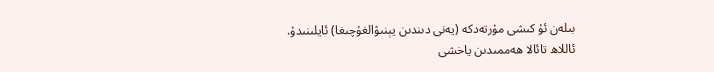بىلەن ئۇ كىشى مۇرتەدكە (يەنى دىندىن يېنىۋالغۇچىغا) ئايلىنىدۇ.
ئاللاھ تائالا ھەممىدىن ياخشى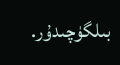بىلگۈچىدۇر.